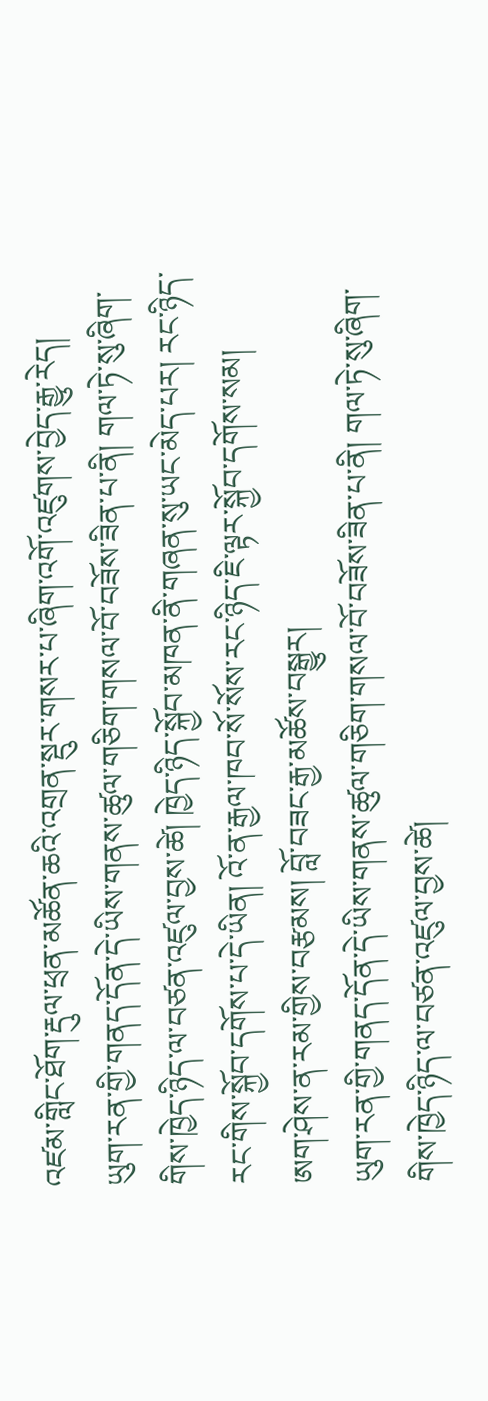འཛམ་གླིང་ཐོག་རྡུལ་ཕྲན་མཚོན་ཆའི་འགྲན་སྡུར་གསར་པ་ཞིག་འགོ་འཛུགས་བྱེད་རྒྱུ་རེད།
ཡུག་རན་གྱི་གནད་དོན་དེ་ཡིས་གནས་ཚུལ་གཅིག་གསལ་བོ་བཟོས་ཟིན་པ་ནི། གལ་ཏེ་སུ་ཞིག་གིས་ཁྱེད་ཉིད་ལ་བཙན་འཛུལ་བྱས་ཚེ། ཁྱེད་ཉིད་སྐྱོབ་མཁན་ནི་གཞན་སུ་ཡང་མེད་པར། རང་ཉིད་རང་གིས་སྐྱོབ་དགོས་པ་དེ་ཡིན། འོ་ན་རྒྱལ་ཁབ་སོ་སོས་རང་ཉིད་ཇི་ལྟར་སྐྱོབ་དགོས་སམ།
ཨག་ཤེས་ན་རམ་གྱིས་བརྩམས། བློ་བཟང་རྒྱ་མཚོས་བསྒྱུར།
ཡུག་རན་གྱི་གནད་དོན་དེ་ཡིས་གནས་ཚུལ་གཅིག་གསལ་བོ་བཟོས་ཟིན་པ་ནི། གལ་ཏེ་སུ་ཞིག་གིས་ཁྱེད་ཉིད་ལ་བཙན་འཛུལ་བྱས་ཚེ།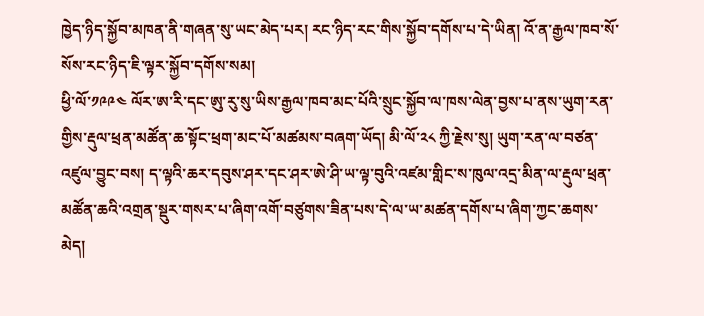ཁྱེད་ཉིད་སྐྱོབ་མཁན་ནི་གཞན་སུ་ཡང་མེད་པར། རང་ཉིད་རང་གིས་སྐྱོབ་དགོས་པ་དེ་ཡིན། འོ་ན་རྒྱལ་ཁབ་སོ་སོས་རང་ཉིད་ཇི་ལྟར་སྐྱོབ་དགོས་སམ།
ཕྱི་ལོ་༡༩༩༤ ལོར་ཨ་རི་དང་ཨུ་རུ་སུ་ཡིས་རྒྱལ་ཁབ་མང་པོའི་སྲུང་སྐྱོབ་ལ་ཁས་ལེན་བྱས་པ་ནས་ཡུག་རན་གྱིས་རྡུལ་ཕྲན་མཚོན་ཆ་སྟོང་ཕྲག་མང་པོ་མཚམས་བཞག་ཡོད། མི་ལོ་༢༨ ཀྱི་རྗེས་སུ། ཡུག་རན་ལ་བཙན་འཛུལ་བྱུང་བས། ད་ལྟའི་ཆར་དབུས་ཤར་དང་ཤར་ཨེ་ཤི་ཡ་ལྟ་བུའི་འཛམ་གླིང་ས་ཁུལ་འདྲ་མིན་ལ་རྡུལ་ཕྲན་མཚོན་ཆའི་འགྲན་སྡུར་གསར་པ་ཞིག་འགོ་བཙུགས་ཟིན་པས་དེ་ལ་ཡ་མཚན་དགོས་པ་ཞིག་ཀྱང་ཆགས་མེད།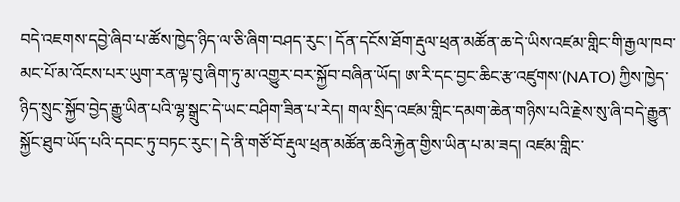བདེ་འཇགས་དབྱེ་ཞིབ་པ་ཚོས་ཁྱེད་ཉིད་ལ་ཅི་ཞིག་བཤད་རུང་། དོན་དངོས་ཐོག་རྡུལ་ཕྲན་མཚོན་ཆ་དེ་ཡིས་འཛམ་གླིང་གི་རྒྱལ་ཁབ་མང་པོ་མ་འོངས་པར་ཡུག་རན་ལྟ་བུ་ཞིག་ཏུ་མ་འགྱུར་བར་སྐྱོབ་བཞིན་ཡོད། ཨ་རི་དང་བྱང་ཆིང་རྩ་འཛུགས་(NATO) ཀྱིས་ཁྱེད་ཉིད་སྲུང་སྐྱོབ་བྱེད་རྒྱུ་ཡིན་པའི་ལྷ་སྒྲུང་དེ་ཡང་བཤིག་ཟིན་པ་རེད། གལ་སྲིད་འཛམ་གླིང་དམག་ཆེན་གཉིས་པའི་རྗེས་སུ་ཞི་བདེ་རྒྱུན་སྐྱོང་ཐུབ་ཡོད་པའི་དབང་ཏུ་བཏང་རུང་། དེ་ནི་གཙོ་བོ་རྡུལ་ཕྲན་མཚོན་ཆའི་རྐྱེན་གྱིས་ཡིན་པ་མ་ཟད། འཛམ་གླིང་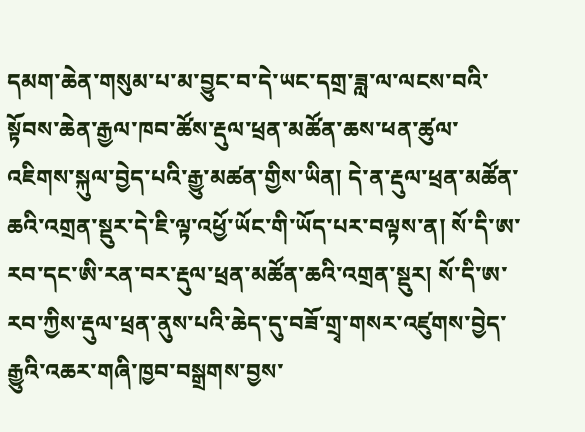དམག་ཆེན་གསུམ་པ་མ་བྱུང་བ་དེ་ཡང་དགྲ་ཟླ་ལ་ལངས་བའི་སྟོབས་ཆེན་རྒྱལ་ཁབ་ཚོས་རྡུལ་ཕྲན་མཚོན་ཆས་ཕན་ཚུལ་འཇིགས་སྐུལ་བྱེད་པའི་རྒྱུ་མཚན་གྱིས་ཡིན། དེ་ན་རྡུལ་ཕྲན་མཚོན་ཆའི་འགྲན་སྡུར་དེ་ཇི་ལྟ་འཕྱོ་ཡོང་གི་ཡོད་པར་བལྟས་ན། སོ་དི་ཨ་རབ་དང་ཨི་རན་བར་རྡུལ་ཕྲན་མཚོན་ཆའི་འགྲན་སྡུར། སོ་དི་ཨ་རབ་ཀྱིས་རྡུལ་ཕྲན་ནུས་པའི་ཆེད་དུ་བཟོ་གྲྭ་གསར་འཛུགས་བྱེད་རྒྱུའི་འཆར་གཞི་ཁྱབ་བསྒྲགས་བྱས་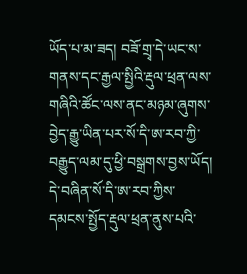ཡོད་པ་མ་ཟད། བཟོ་གྲྭ་དེ་ཡང་ས་གནས་དང་རྒྱལ་སྤྱིའི་རྡུལ་ཕྲན་ལས་གཞིའི་ཚོང་ལས་ནང་མཉམ་ཞུགས་བྱེད་རྒྱུ་ཡིན་པར་སོ་དི་ཨ་རབ་ཀྱི་བརྒྱུད་ལམ་དུ་ཕྱི་བསྒྲགས་བྱས་ཡོད། དེ་བཞིན་སོ་དི་ཨ་རབ་ཀྱིས་དམངས་སྤྱོད་རྡུལ་ཕྲན་ནུས་པའི་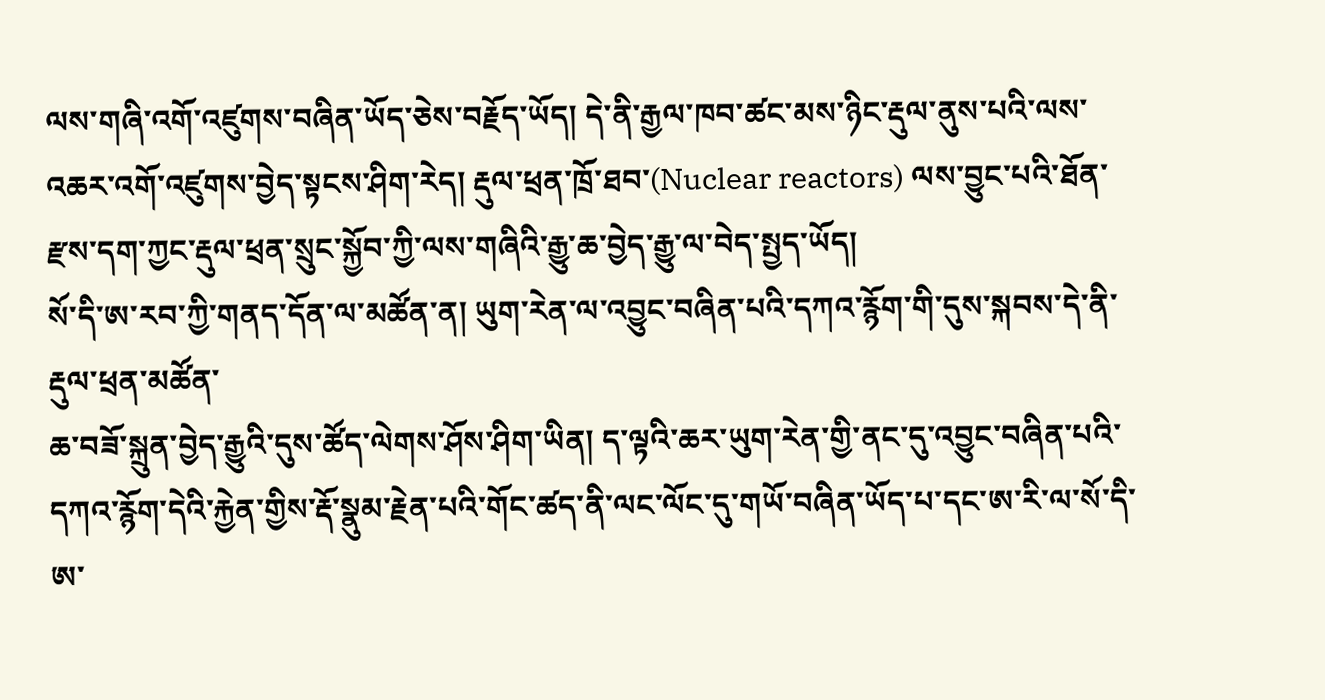ལས་གཞི་འགོ་འཛུགས་བཞིན་ཡོད་ཅེས་བརྗོད་ཡོད། དེ་ནི་རྒྱལ་ཁབ་ཚང་མས་ཉིང་རྡུལ་ནུས་པའི་ལས་འཆར་འགོ་འཛུགས་བྱེད་སྟངས་ཤིག་རེད། རྡུལ་ཕྲན་ཁྲོ་ཐབ་(Nuclear reactors) ལས་བྱུང་པའི་ཐོན་རྫས་དག་ཀྱང་རྡུལ་ཕྲན་སྲུང་སྐྱོབ་ཀྱི་ལས་གཞིའི་རྒྱུ་ཆ་བྱེད་རྒྱུ་ལ་བེད་སྤྱད་ཡོད།
སོ་དི་ཨ་རབ་ཀྱི་གནད་དོན་ལ་མཚོན་ན། ཡུག་རེན་ལ་འབྱུང་བཞིན་པའི་དཀའ་རྙོག་གི་དུས་སྐབས་དེ་ནི་རྡུལ་ཕྲན་མཚོན་
ཆ་བཟོ་སྐྲུན་བྱེད་རྒྱུའི་དུས་ཚོད་ལེགས་ཤོས་ཤིག་ཡིན། ད་ལྟའི་ཆར་ཡུག་རེན་གྱི་ནང་དུ་འབྱུང་བཞིན་པའི་དཀའ་རྙོག་དེའི་རྐྱེན་གྱིས་རྡོ་སྣུམ་རྗེན་པའི་གོང་ཚད་ནི་ལང་ལོང་དུ་གཡོ་བཞིན་ཡོད་པ་དང་ཨ་རི་ལ་སོ་དི་ཨ་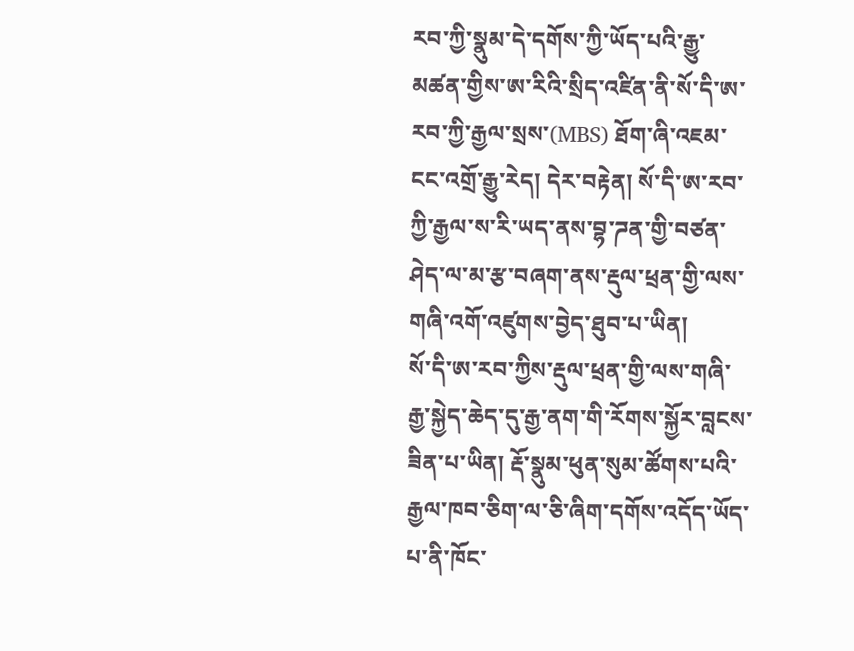རབ་ཀྱི་སྣུམ་དེ་དགོས་ཀྱི་ཡོད་པའི་རྒྱུ་མཚན་གྱིས་ཨ་རིའི་སྲིད་འཛིན་ནི་སོ་དི་ཨ་རབ་ཀྱི་རྒྱལ་སྲས་(MBS) ཐོག་ཞི་འཇམ་ངང་འགྲོ་རྒྱུ་རེད། དེར་བརྟེན། སོ་དི་ཨ་རབ་ཀྱི་རྒྱལ་ས་རི་ཡད་ནས་བྷ་ཌན་གྱི་བཙན་ཤེད་ལ་མ་རྩ་བཞག་ནས་རྡུལ་ཕྲན་གྱི་ལས་གཞི་འགོ་འཛུགས་བྱེད་ཐུབ་པ་ཡིན།
སོ་དི་ཨ་རབ་ཀྱིས་རྡུལ་ཕྲན་གྱི་ལས་གཞི་རྒྱ་སྐྱེད་ཆེད་དུ་རྒྱ་ནག་གི་རོགས་སྐྱོར་བླངས་ཟིན་པ་ཡིན། རྡོ་སྣུམ་ཕུན་སུམ་ཚོགས་པའི་རྒྱལ་ཁབ་ཅིག་ལ་ཅི་ཞིག་དགོས་འདོད་ཡོད་པ་ནི་ཁོང་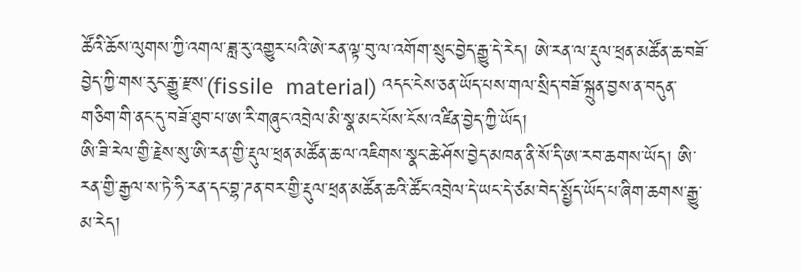ཚོའི་ཆོས་ལུགས་ཀྱི་འགལ་ཟླ་རུ་འགྱུར་པའི་ཨེ་རན་ལྟ་བུ་ལ་འགོག་སྲུང་བྱེད་རྒྱུ་དེ་རེད། ཨེ་རན་ལ་རྡུལ་ཕྲན་མཚོན་ཆ་བཟོ་བྱེད་ཀྱི་གས་རུང་རྒྱུ་རྫས་(fissile  material) འདང་ངེས་ཅན་ཡོད་པས་གལ་སྲིད་བཟོ་སྐྲུན་བྱས་ན་བདུན་གཅིག་གི་ནང་དུ་བཟོ་ཐུབ་པ་ཨ་རི་གཞུང་འབྲེལ་མི་སྣ་མང་པོས་ངོས་འཛིན་བྱེད་ཀྱི་ཡོད།
ཨི་ཟི་རེལ་གྱི་རྗེས་སུ་ཨི་རན་གྱི་རྡུལ་ཕྲན་མཚོན་ཆ་ལ་འཇིགས་སྣང་ཆེ་ཤོས་བྱེད་མཁན་ནི་སོ་དི་ཨ་རབ་ཆགས་ཡོད། ཨི་རན་གྱི་རྒྱལ་ས་ཏེ་ཧི་རན་དང་བྷ་ཌན་བར་གྱི་རྡུལ་ཕྲན་མཚོན་ཆའི་ཚོང་འབྲེལ་དེ་ཡང་དེ་ཙམ་བེད་སྤྱོད་ཡོད་པ་ཞིག་ཆགས་རྒྱུ་མ་རེད།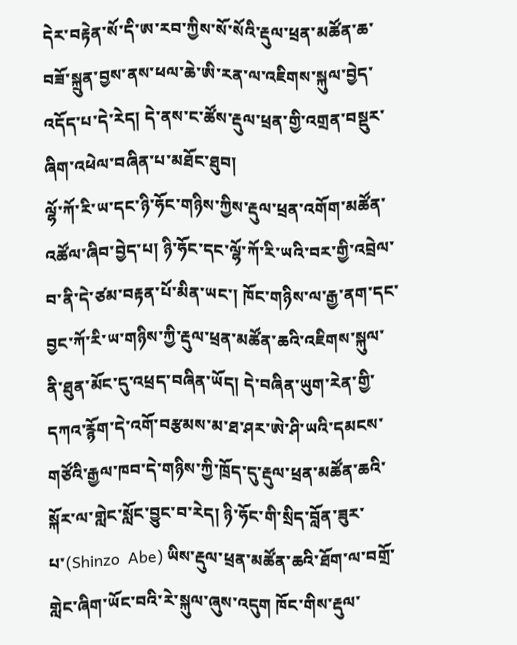དེར་བརྟེན་སོ་དི་ཨ་རབ་ཀྱིས་སོ་སོའི་རྡུལ་ཕྲན་མཚོན་ཆ་བཟོ་སྐྲུན་བྱས་ནས་ཕལ་ཆེ་ཨི་རན་ལ་འཇིགས་སྐུལ་བྱེད་འདོད་པ་དེ་རེད། དེ་ནས་ང་ཚོས་རྡུལ་ཕྲན་གྱི་འགྲན་བསྡུར་ཞིག་འཕེལ་བཞིན་པ་མཐོང་ཐུབ།
ལྷོ་ཀོ་རི་ཡ་དང་ཉི་ཧོང་གཉིས་ཀྱིས་རྡུལ་ཕྲན་འགོག་མཚོན་འཚོལ་ཞིབ་བྱེད་པ། ཉི་ཧོང་དང་ལྷོ་ཀོ་རི་ཡའི་བར་གྱི་འབྲེལ་བ་ནི་དེ་ཙམ་བརྟན་པོ་མིན་ཡང་། ཁོང་གཉིས་ལ་རྒྱ་ནག་དང་བྱང་ཀོ་རི་ཡ་གཉིས་ཀྱི་རྡུལ་ཕྲན་མཚོན་ཆའི་འཇིགས་སྐུལ་ནི་ཐུན་མོང་དུ་འཕྲད་བཞིན་ཡོད། དེ་བཞིན་ཡུག་རེན་གྱི་དཀའ་རྙོག་དེ་འགོ་བརྩམས་མ་ཐ་ཤར་ཨེ་ཤི་ཡའི་དམངས་གཙོའི་རྒྱལ་ཁབ་དེ་གཉིས་ཀྱི་ཁྲོད་དུ་རྡུལ་ཕྲན་མཚོན་ཆའི་སྐོར་ལ་གླེང་སློང་བྱུང་བ་རེད། ཉི་ཧོང་གི་སྲིད་བློན་ཟུར་པ་(Shinzo  Abe) ཡིས་རྡུལ་ཕྲན་མཚོན་ཆའི་ཐོག་ལ་བགྲོ་གླེང་ཞིག་ཡོང་བའི་རེ་སྐུལ་ཞུས་འདུག ཁོང་གིས་རྡུལ་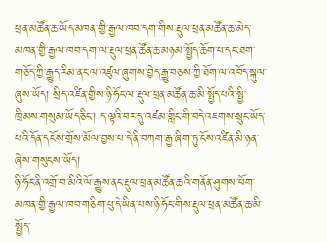ཕྲན་མཚོན་ཆ་ཡོད་མཁན་གྱི་རྒྱལ་ཁབ་དག་གིས་རྡུལ་ཕྲན་མཚོན་ཆ་མེད་མཁན་གྱི་རྒྱལ་ཁབ་དག་ལ་རྡུལ་ཕྲན་ཚོན་ཆ་མཉམ་སྤྱོད་ཆོག་པ་དང་ཐག་གཅོད་ཀྱི་རྒྱུད་རིམ་ནང་ལ་འཛུལ་ཞུགས་བྱེད་རྒྱུ་བཅས་ཀྱི་ཐོག་ལ་འབོད་སྐུལ་ཞུས་ཡོད། སྲིད་འཛིན་གྱིས་ཉི་ཧོང་ལ་རྡུལ་ཕྲན་མཚོན་ཆ་མི་སྤྱོད་པའི་སྤྱི་ཁྲིམས་གསུམ་ཡོད་ཅིང་། ད་ལྟའི་བར་དུ་འཛམ་གླིང་གི་བདེ་འཇགས་སྲུང་ཡོད་པའི་དོན་དངོས་གྲོས་མོལ་བྱས་པ་དེ་ནི་བཀག་རྒྱ་ཞིག་ཏུ་ངོས་འཛིན་མི་ཉན་ཞེས་གསུངས་ཡོད།
ཉི་ཧོང་ནི་འགྲོ་བ་མིའི་ལོ་རྒྱུས་ནང་རྡུལ་ཕྲན་མཚོན་ཆའི་གནོན་ཤུགས་ཕོག་མཁན་གྱི་རྒྱལ་ཁབ་གཅིག་པུ་དེ་ཡིན་པས་ཉི་ཧོང་གིས་རྡུལ་ཕྲན་མཚོན་ཆ་མི་སྤྱོད་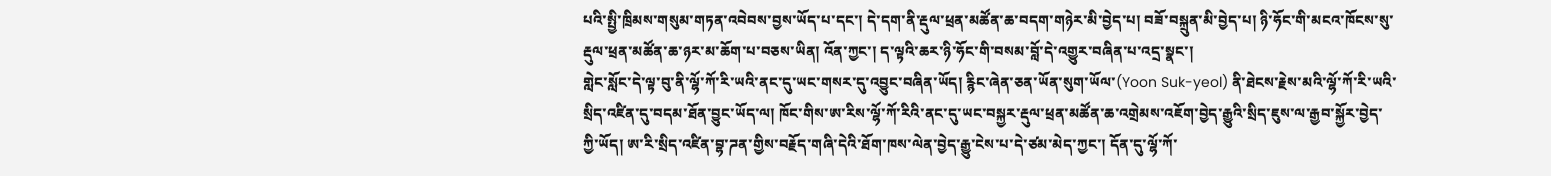པའི་སྤྱི་ཁྲིམས་གསུམ་གཏན་འབེབས་བྱས་ཡོད་པ་དང་། དེ་དག་ནི་རྡུལ་ཕྲན་མཚོན་ཆ་བདག་གཉེར་མི་བྱེད་པ། བཟོ་བསྐྲུན་མི་བྱེད་པ། ཉི་ཧོང་གི་མངའ་ཁོངས་སུ་རྡུལ་ཕྲན་མཚོན་ཆ་ཉར་མ་ཆོག་པ་བཅས་ཡིན། འོན་ཀྱང་། ད་ལྟའི་ཆར་ཉི་ཧོང་གི་བསམ་བློ་དེ་འགྱུར་བཞིན་པ་འདྲ་སྣང་།
གླེང་སློང་དེ་ལྟ་བུ་ནི་ལྷོ་ཀོ་རི་ཡའི་ནང་དུ་ཡང་གསར་དུ་འབྱུང་བཞིན་ཡོད། རྙིང་ཞེན་ཅན་ཡོན་སུག་ཡོལ་(Yoon Suk-yeol) ནི་ཐེངས་རྗེས་མའི་ལྷོ་ཀོ་རི་ཡའི་སྲིད་འཛིན་དུ་བདམ་ཐོན་བྱུང་ཡོད་ལ། ཁོང་གིས་ཨ་རིས་ལྷོ་ཀོ་རིའི་ནང་དུ་ཡང་བསྐྱར་རྡུལ་ཕྲན་མཚོན་ཆ་འགྲེམས་འཇོག་བྱེད་རྒྱུའི་སྲིད་ཇུས་ལ་རྒྱབ་སྐྱོར་བྱེད་ཀྱི་ཡོད། ཨ་རི་སྲིད་འཛིན་བྷ་ཌན་གྱིས་བརྗོད་གཞི་དེའི་ཐོག་ཁས་ལེན་བྱེད་རྒྱུ་ངེས་པ་དེ་ཙམ་མེད་ཀྱང་། དོན་དུ་ལྷོ་ཀོ་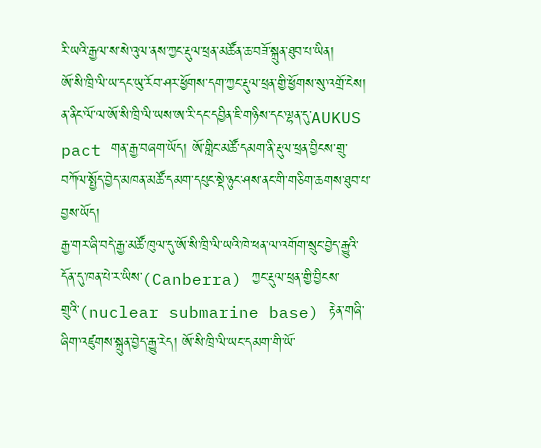རི་ཡའི་རྒྱལ་ས་སེ་འུལ་ནས་ཀྱང་རྡུལ་ཕྲན་མཚོན་ཆ་བཟོ་སྐྲུན་ཐུབ་པ་ཡིན།
ཨོ་སི་ཁྲི་ལི་ཡ་དང་ཡུ་རོབ་ཤར་ཕྱོགས་དག་ཀྱང་རྡུལ་ཕྲན་གྱི་ཕྱོགས་སུ་འགྲོ་ངེས། ན་ནིང་ལོ་ལ་ཨོ་སི་ཁྲི་ལི་ཡས་ཨ་རི་དང་དབྱིན་ཇི་གཉིས་དང་ལྷན་དུ་AUKUS pact གན་རྒྱ་བཞག་ཡོད། ཨོ་གླིང་མཚོ་དམག་ནི་རྡུལ་ཕྲན་བྱིངས་གྲུ་བཀོལ་སྤྱོད་བྱེད་མཁན་མཚོ་དམག་དཔུང་སྡེ་ཉུང་ཤས་ནང་གི་གཅིག་ཆགས་ཐུབ་པ་བྱས་ཡོད།
རྒྱ་གར་ཞི་བདེ་རྒྱ་མཚོ་ཁུལ་དུ་ཨོ་སི་ཁྲི་ལི་ཡའི་ཁེ་ཕན་ལ་འགོག་སྲུང་བྱེད་རྒྱུའི་དོན་དུ་ཁན་པེ་ར་ཡིས་(Canberra) ཀྱང་རྡུལ་ཕྲན་གྱི་བྱིངས་གྲུའི་(nuclear submarine base) རྟེན་གཞི་ཞིག་འཛུགས་སྐྲུན་བྱེད་རྒྱུ་རེད། ཨོ་སི་ཁྲི་ལི་ཡང་དམག་གི་ཡོ་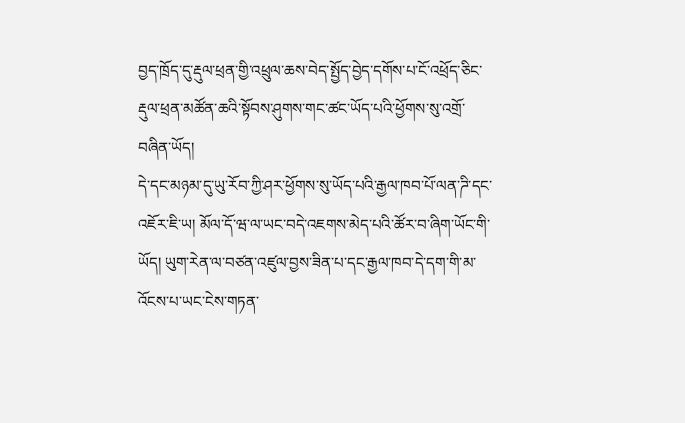བྱད་ཁྲོད་དུ་རྡུལ་ཕྲན་གྱི་འཕྲུལ་ཆས་བེད་སྤྱོད་བྱེད་དགོས་པ་ངོ་འཕྲོད་ཅིང་རྡུལ་ཕྲན་མཚོན་ཆའི་སྟོབས་ཤུགས་གང་ཚང་ཡོད་པའི་ཕྱོགས་སུ་འགྲོ་བཞིན་ཡོད།
དེ་དང་མཉམ་དུ་ཡུ་རོབ་ཀྱི་ཤར་ཕྱོགས་སུ་ཡོད་པའི་རྒྱལ་ཁབ་པོ་ལན་ཌི་དང་འཇོར་ཇི་ཡ། མོལ་དོ་ཝ་ལ་ཡང་བདེ་འཇགས་མེད་པའི་ཚོར་བ་ཞིག་ཡོང་གི་ཡོད། ཡུག་རེན་ལ་བཙན་འཛུལ་བྱས་ཟིན་པ་དང་རྒྱལ་ཁབ་དེ་དག་གི་མ་འོངས་པ་ཡང་ངེས་གཏན་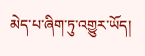མེད་པ་ཞིག་ཏུ་འགྱུར་ཡོད།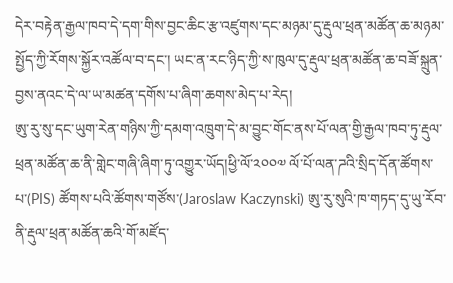དེར་བརྟེན་རྒྱལ་ཁབ་དེ་དག་གིས་བྱང་ཆིང་རྩ་འཛུགས་དང་མཉམ་དུ་རྡུལ་ཕྲན་མཚོན་ཆ་མཉམ་སྤྱོད་ཀྱི་རོགས་སྐྱོར་འཚོལ་བ་དང་། ཡང་ན་རང་ཉིད་ཀྱི་ས་ཁུལ་དུ་རྡུལ་ཕྲན་མཚོན་ཆ་བཟོ་སྐྲུན་བྱས་ནའང་དེ་ལ་ཡ་མཚན་དགོས་པ་ཞིག་ཆགས་མེད་པ་རེད།
ཨུ་རུ་སུ་དང་ཡུག་རེན་གཉིས་ཀྱི་དམག་འཁྲུག་དེ་མ་བྱུང་གོང་ནས་པོ་ལན་གྱི་རྒྱལ་ཁབ་ཏུ་རྡུལ་ཕྲན་མཚོན་ཆ་ནི་གླེང་གཞི་ཞིག་ཏུ་འགྱུར་ཡོད།ཕྱི་ལོ་༢༠༠༧ ལོ་པོ་ལན་ཌའི་སྲིད་དོན་ཚོགས་པ་(PIS) ཚོགས་པའི་ཚོགས་གཙོས་(Jaroslaw Kaczynski) ཨུ་རུ་སུའི་ཁ་གཏད་དུ་ཡུ་རོབ་ནི་རྡུལ་ཕྲན་མཚོན་ཆའི་གོ་མཛོད་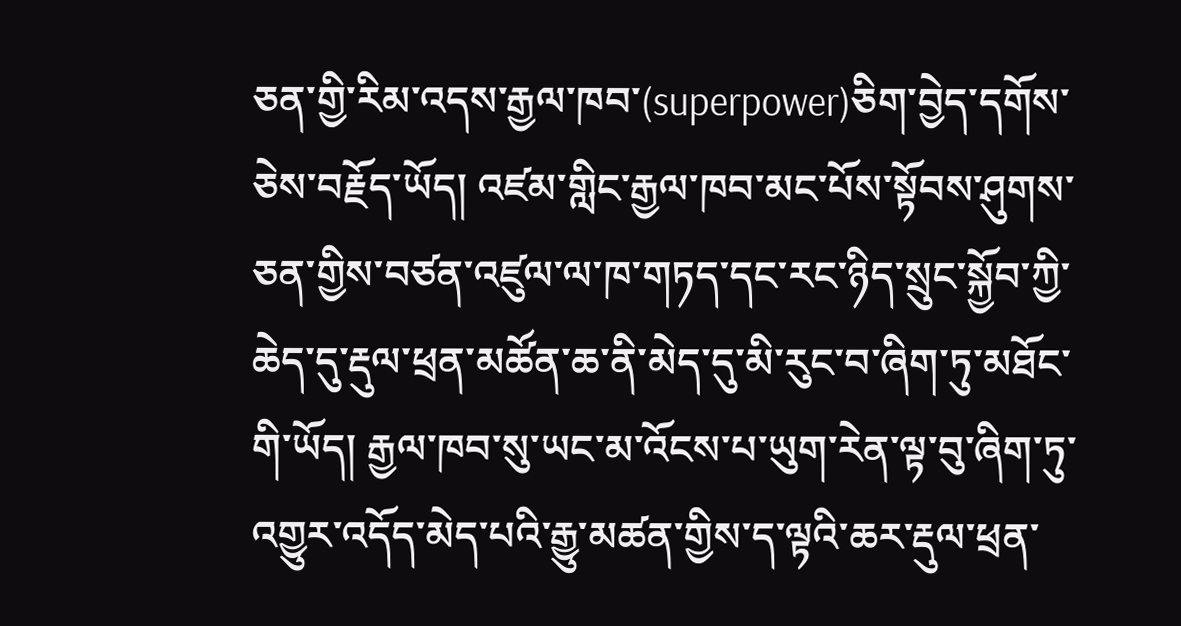ཅན་གྱི་རིམ་འདས་རྒྱལ་ཁབ་(superpower)ཅིག་བྱེད་དགོས་ཅེས་བརྗོད་ཡོད། འཛམ་གླིང་རྒྱལ་ཁབ་མང་པོས་སྟོབས་ཤུགས་ཅན་གྱིས་བཙན་འཛུལ་ལ་ཁ་གཏད་དང་རང་ཉིད་སྲུང་སྐྱོབ་ཀྱི་ཆེད་དུ་རྡུལ་ཕྲན་མཚོན་ཆ་ནི་མེད་དུ་མི་རུང་བ་ཞིག་ཏུ་མཐོང་གི་ཡོད། རྒྱལ་ཁབ་སུ་ཡང་མ་འོངས་པ་ཡུག་རེན་ལྟ་བུ་ཞིག་ཏུ་འགྱུར་འདོད་མེད་པའི་རྒྱུ་མཚན་གྱིས་ད་ལྟའི་ཆར་རྡུལ་ཕྲན་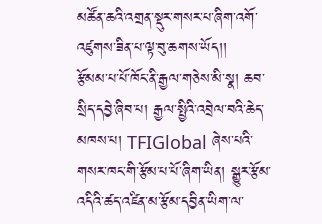མཚོན་ཆའི་འགྲན་སྡུར་གསར་པ་ཞིག་འགོ་འཛུགས་ཟིན་པ་ལྟ་བུ་ཆགས་ཡོད།།
རྩོམམ་པ་པོ་ཁོང་ནི་རྒྱལ་གཅེས་མི་སྣ། ཆབ་སྲིད་དབྱེ་ཞིབ་པ། རྒྱལ་སྤྱིའི་འབྲེལ་བའི་ཆེད་མཁས་པ། TFIGlobal ཞེས་པའི་གསར་ཁང་གི་རྩོམ་པ་པོ་ཞིག་ཡིན། སྒྱུར་རྩོམ་འདིའི་ཚད་འཛིན་མ་རྩོམ་དབྱིན་ཡིག་ལ་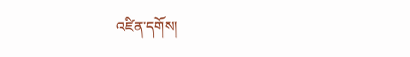འཛིན་དགོས།